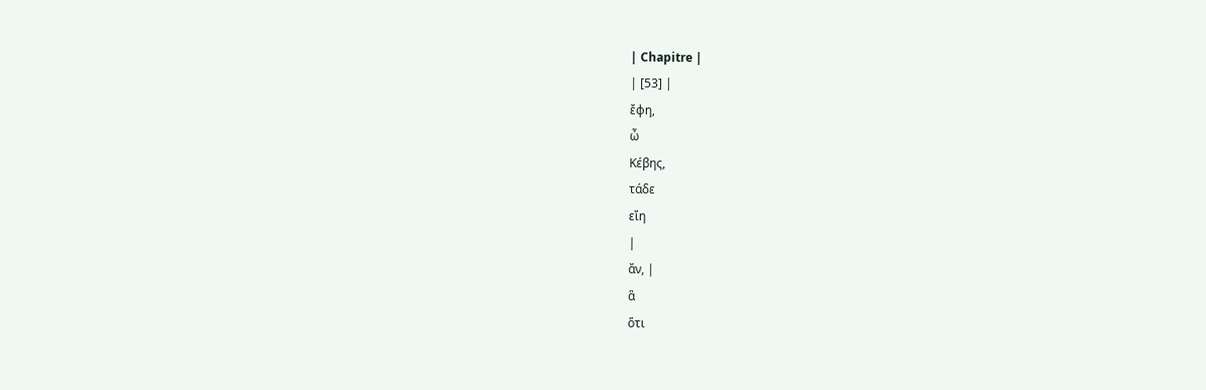| Chapitre |
| [53] |
ἔφη,
ὦ
Κέβης,
τάδε
εἴη
|
ἄν, |
ἃ
ὅτι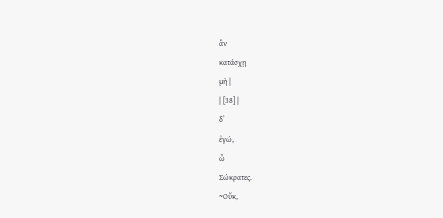ἂν
κατάσχῃ
μὴ |
| [38] |
δ᾽
ἐγώ,
ὦ
Σώκρατες.
~Οὔκ,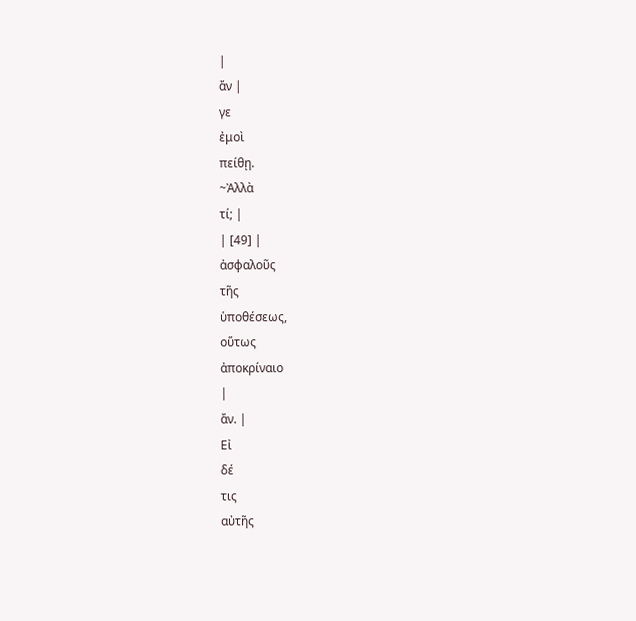|
ἄν |
γε
ἐμοὶ
πείθῃ.
~Ἀλλὰ
τί; |
| [49] |
ἀσφαλοῦς
τῆς
ὑποθέσεως,
οὕτως
ἀποκρίναιο
|
ἄν. |
Εἰ
δέ
τις
αὐτῆς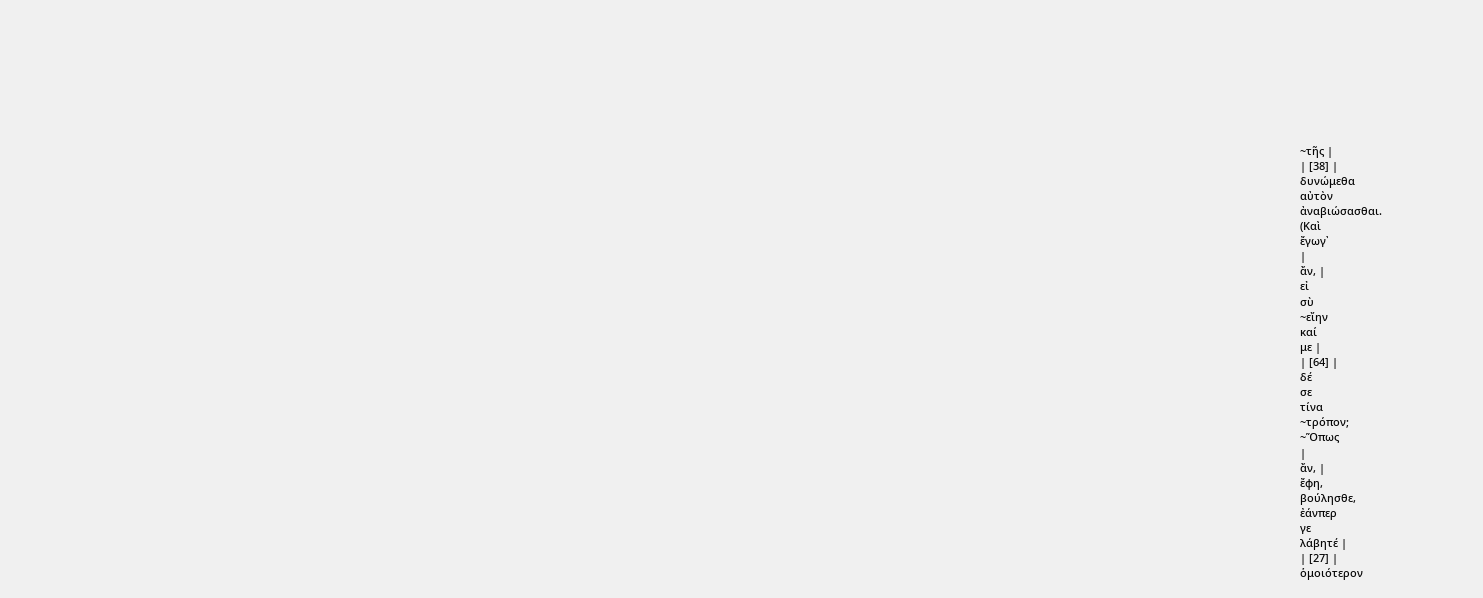~τῆς |
| [38] |
δυνώμεθα
αὐτὸν
ἀναβιώσασθαι.
(Καὶ
ἔγωγ᾽
|
ἄν, |
εἰ
σὺ
~εἴην
καί
με |
| [64] |
δέ
σε
τίνα
~τρόπον;
~Ὅπως
|
ἄν, |
ἔφη,
βούλησθε,
ἐάνπερ
γε
λάβητέ |
| [27] |
ὁμοιότερον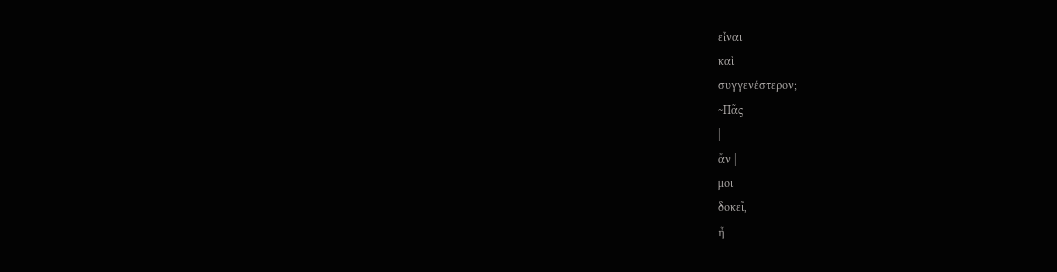εἶναι
καὶ
συγγενέστερον;
~Πᾶς
|
ἄν |
μοι
δοκεῖ,
ἦ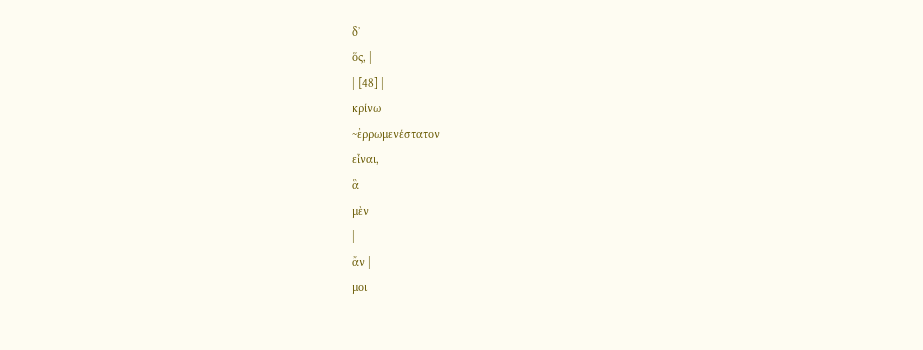δ᾽
ὅς, |
| [48] |
κρίνω
~ἐρρωμενέστατον
εἶναι,
ἃ
μὲν
|
ἄν |
μοι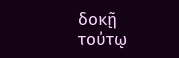δοκῇ
τούτῳ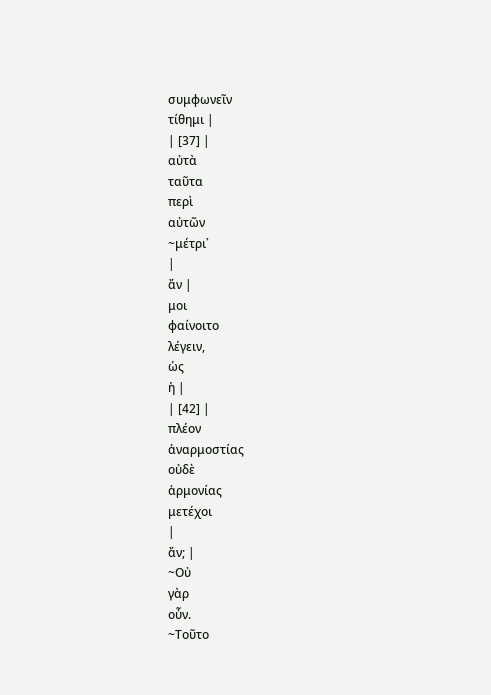συμφωνεῖν
τίθημι |
| [37] |
αὐτὰ
ταῦτα
περὶ
αὐτῶν
~μέτρι᾽
|
ἄν |
μοι
φαίνοιτο
λέγειν,
ὡς
ἡ |
| [42] |
πλέον
ἀναρμοστίας
οὐδὲ
ἁρμονίας
μετέχοι
|
ἄν; |
~Οὐ
γὰρ
οὖν.
~Τοῦτο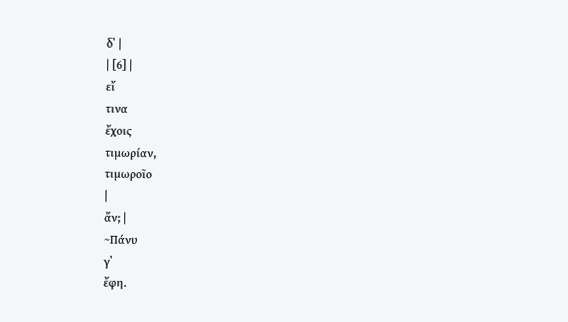δ᾽ |
| [6] |
εἴ
τινα
ἔχοις
τιμωρίαν,
τιμωροῖο
|
ἄν; |
~Πάνυ
γ᾽
ἔφη.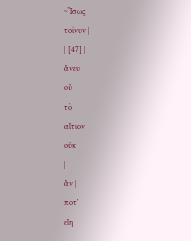~Ἴσως
τοίνυν |
| [47] |
ἄνευ
οὗ
τὸ
αἴτιον
οὐκ
|
ἄν |
ποτ᾽
εἴη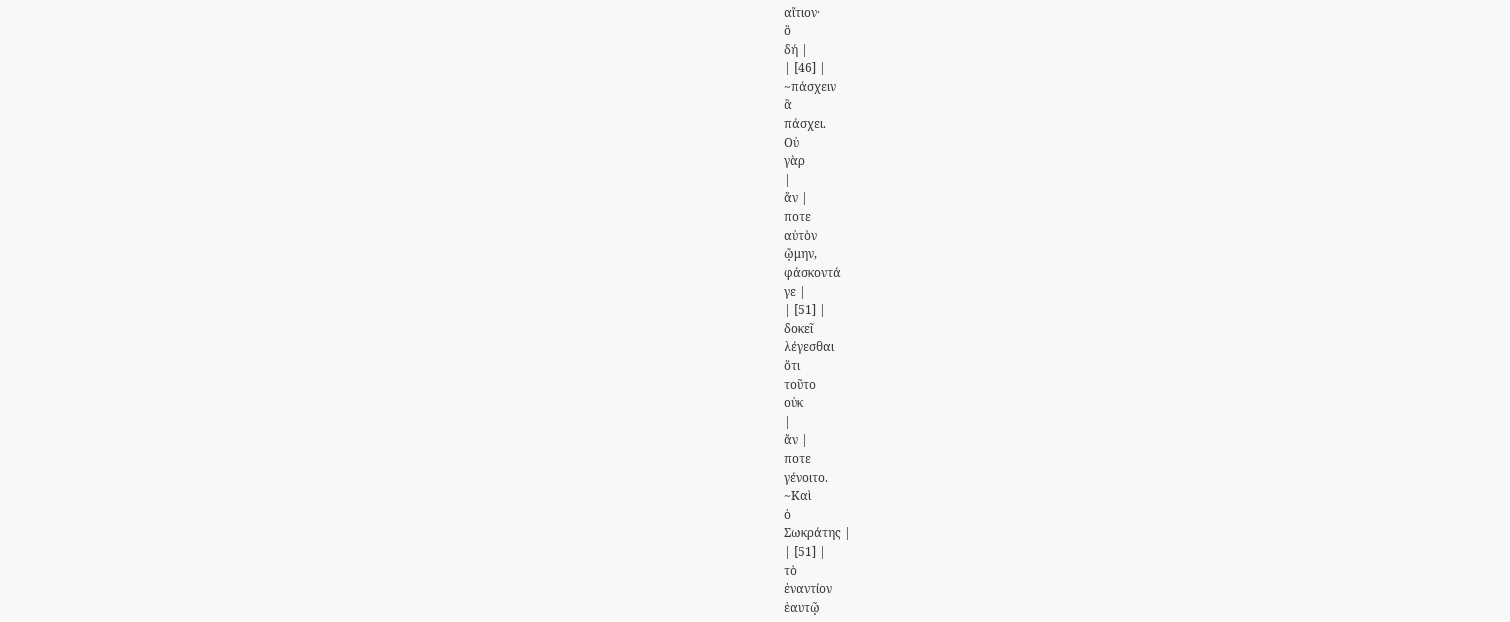αἴτιον·
ὃ
δή |
| [46] |
~πάσχειν
ἃ
πάσχει.
Οὐ
γὰρ
|
ἄν |
ποτε
αὐτὸν
ᾤμην,
φάσκοντά
γε |
| [51] |
δοκεῖ
λέγεσθαι
ὅτι
τοῦτο
οὐκ
|
ἄν |
ποτε
γένοιτο.
~Καὶ
ὁ
Σωκράτης |
| [51] |
τὸ
ἐναντίον
ἑαυτῷ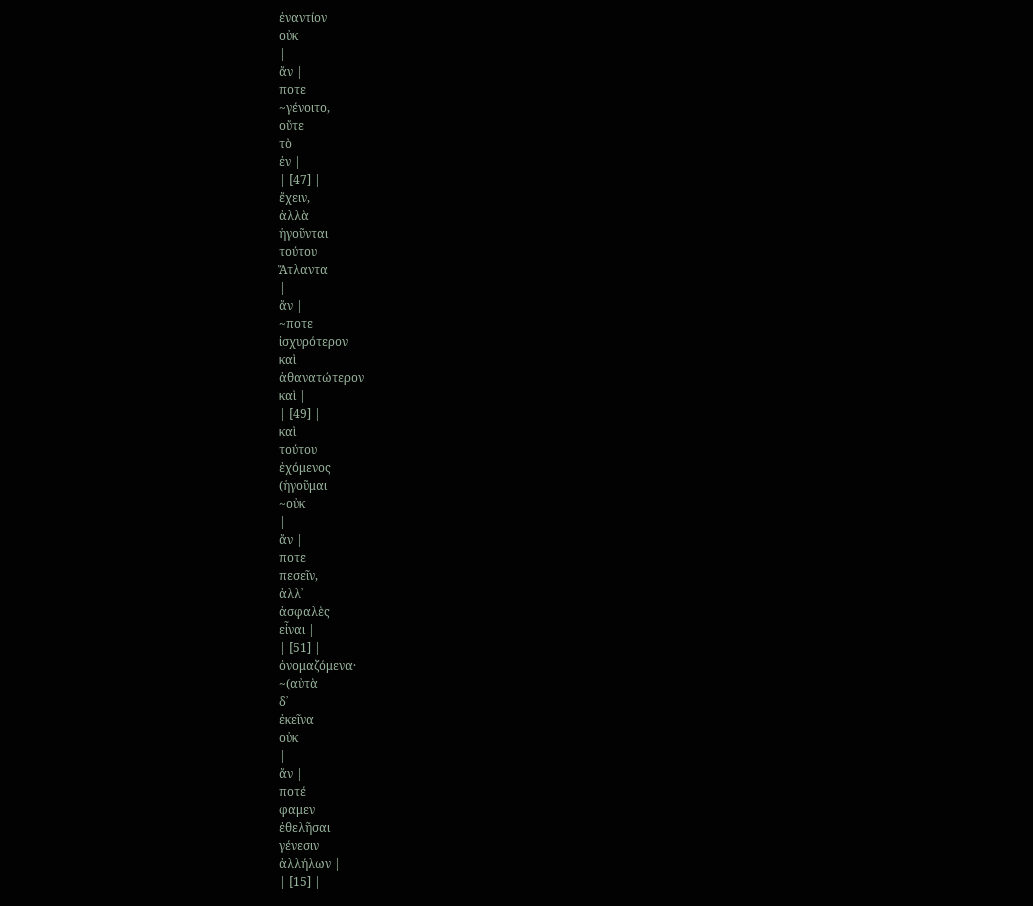ἐναντίον
οὐκ
|
ἄν |
ποτε
~γένοιτο,
οὔτε
τὸ
ἐν |
| [47] |
ἔχειν,
ἀλλὰ
ἡγοῦνται
τούτου
Ἄτλαντα
|
ἄν |
~ποτε
ἰσχυρότερον
καὶ
ἀθανατώτερον
καὶ |
| [49] |
καὶ
τούτου
ἐχόμενος
(ἡγοῦμαι
~οὐκ
|
ἄν |
ποτε
πεσεῖν,
ἀλλ᾽
ἀσφαλὲς
εἶναι |
| [51] |
ὀνομαζόμενα·
~(αὐτὰ
δ᾽
ἐκεῖνα
οὐκ
|
ἄν |
ποτέ
φαμεν
ἐθελῆσαι
γένεσιν
ἀλλήλων |
| [15] |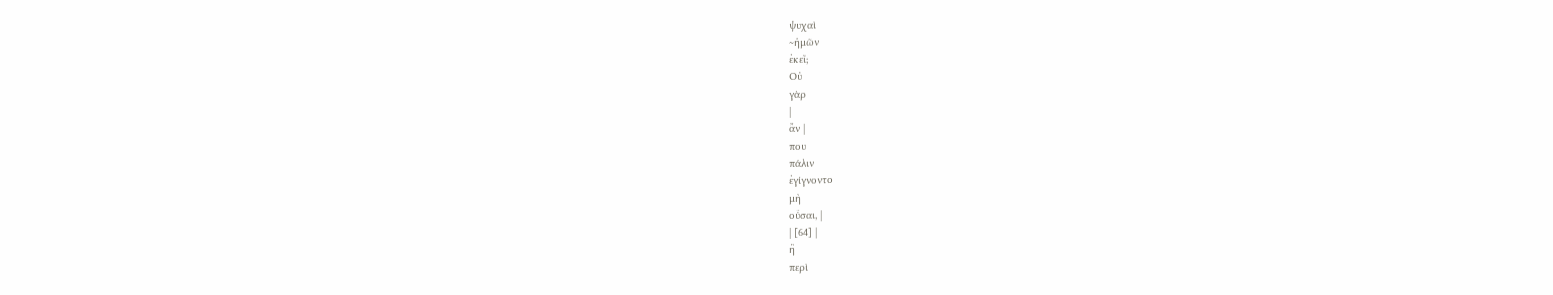ψυχαὶ
~ἡμῶν
ἐκεῖ;
Οὐ
γὰρ
|
ἄν |
που
πάλιν
ἐγίγνοντο
μὴ
οὖσαι, |
| [64] |
ἢ
περὶ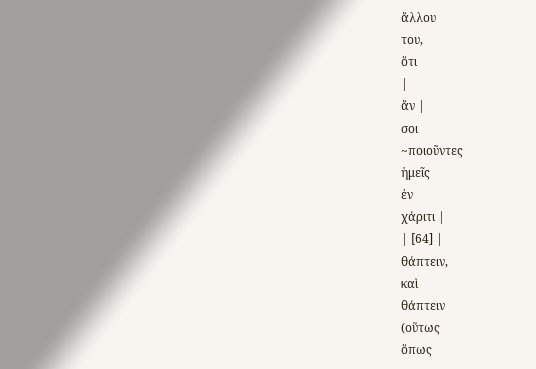ἄλλου
του,
ὅτι
|
ἄν |
σοι
~ποιοῦντες
ἡμεῖς
ἐν
χάριτι |
| [64] |
θάπτειν,
καὶ
θάπτειν
(οὕτως
ὅπως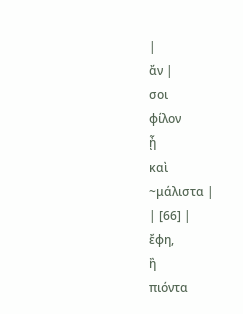|
ἄν |
σοι
φίλον
ᾖ
καὶ
~μάλιστα |
| [66] |
ἔφη,
ἢ
πιόντα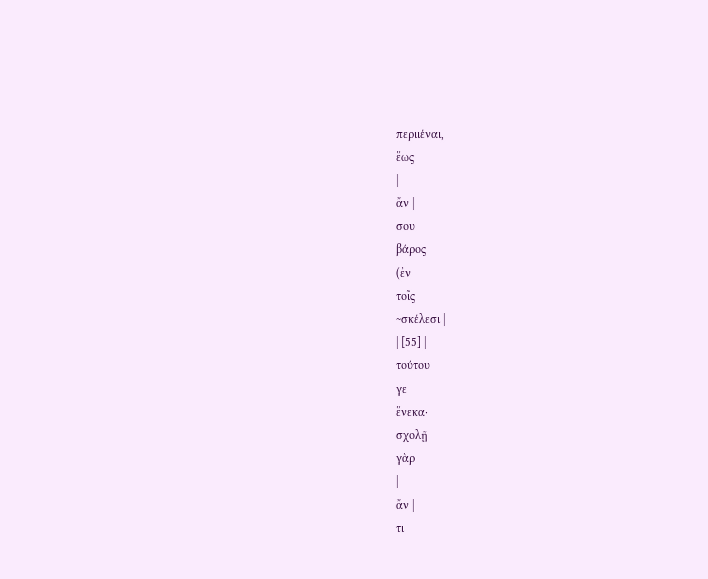περιιέναι,
ἕως
|
ἄν |
σου
βάρος
(ἐν
τοῖς
~σκέλεσι |
| [55] |
τούτου
γε
ἕνεκα·
σχολῇ
γὰρ
|
ἄν |
τι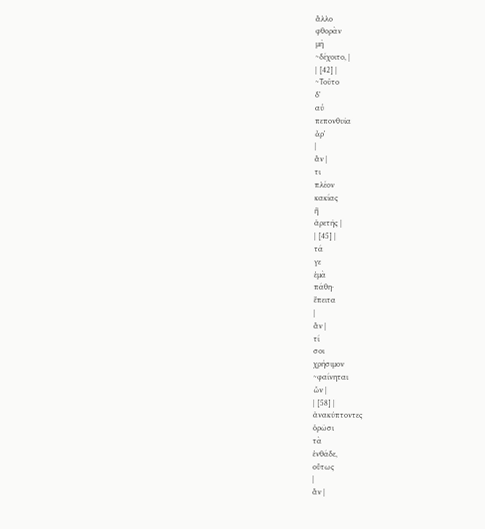ἄλλο
φθορὰν
μὴ
~δέχοιτο, |
| [42] |
~Τοῦτο
δ᾽
αὖ
πεπονθυῖα
ἆρ᾽
|
ἄν |
τι
πλέον
κακίας
ἢ
ἀρετῆς |
| [45] |
τά
γε
ἐμὰ
πάθη·
ἔπειτα
|
ἄν |
τί
σοι
χρήσιμον
~φαίνηται
ὧν |
| [58] |
ἀνακύπτοντες
ὁρῶσι
τὰ
ἐνθάδε,
οὕτως
|
ἄν |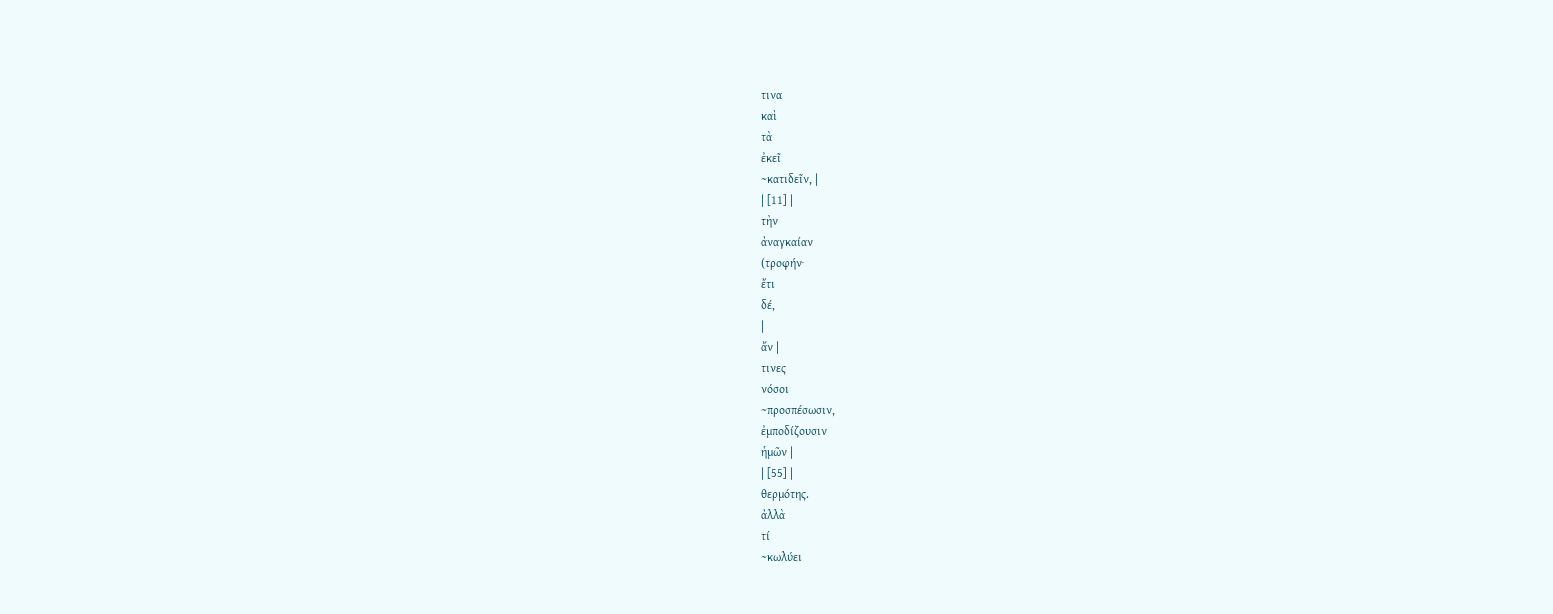τινα
καὶ
τὰ
ἐκεῖ
~κατιδεῖν, |
| [11] |
τὴν
ἀναγκαίαν
(τροφήν·
ἔτι
δέ,
|
ἄν |
τινες
νόσοι
~προσπέσωσιν,
ἐμποδίζουσιν
ἡμῶν |
| [55] |
θερμότης.
ἀλλὰ
τί
~κωλύει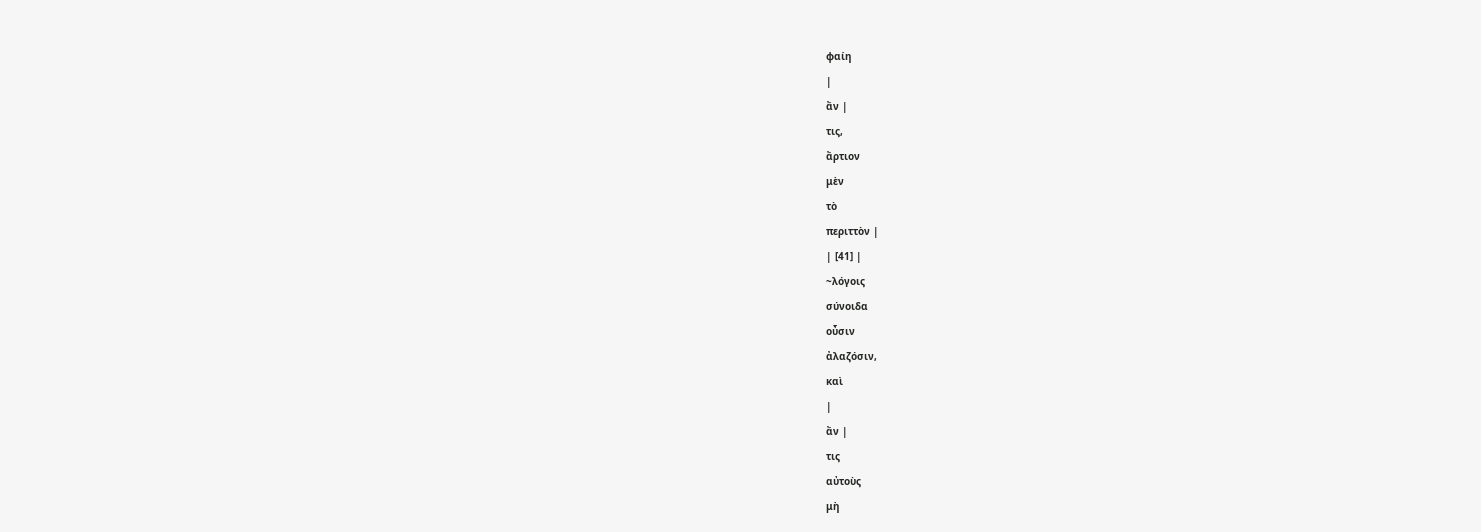φαίη
|
ἄν |
τις,
ἄρτιον
μὲν
τὸ
περιττὸν |
| [41] |
~λόγοις
σύνοιδα
οὖσιν
ἀλαζόσιν,
καὶ
|
ἄν |
τις
αὐτοὺς
μὴ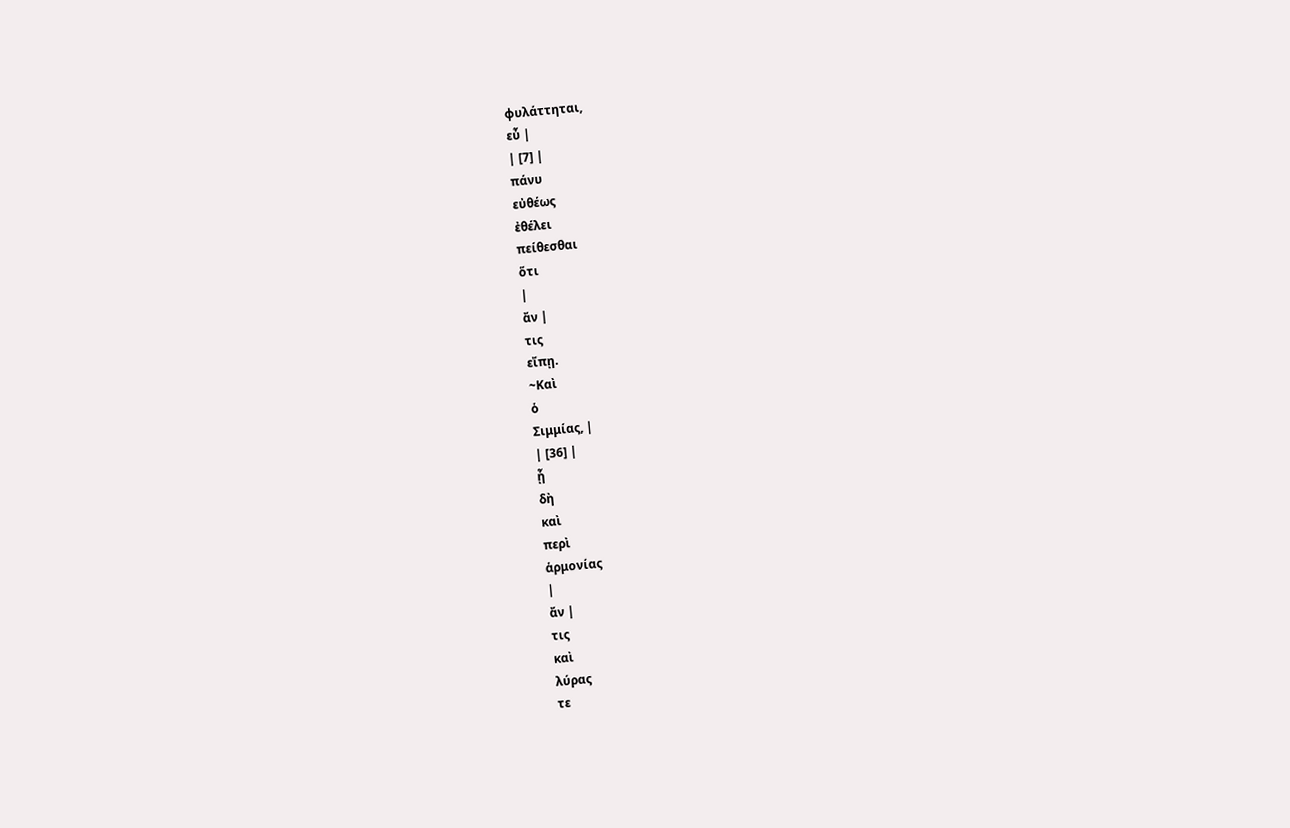φυλάττηται,
εὖ |
| [7] |
πάνυ
εὐθέως
ἐθέλει
πείθεσθαι
ὅτι
|
ἄν |
τις
εἴπῃ.
~Καὶ
ὁ
Σιμμίας, |
| [36] |
ᾗ
δὴ
καὶ
περὶ
ἁρμονίας
|
ἄν |
τις
καὶ
λύρας
τε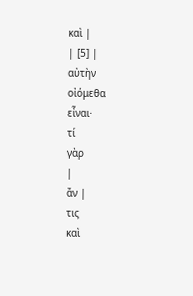καὶ |
| [5] |
αὐτὴν
οἰόμεθα
εἶναι·
τί
γὰρ
|
ἄν |
τις
καὶ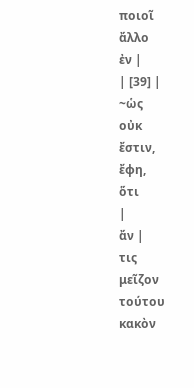ποιοῖ
ἄλλο
ἐν |
| [39] |
~ὡς
οὐκ
ἔστιν,
ἔφη,
ὅτι
|
ἄν |
τις
μεῖζον
τούτου
κακὸν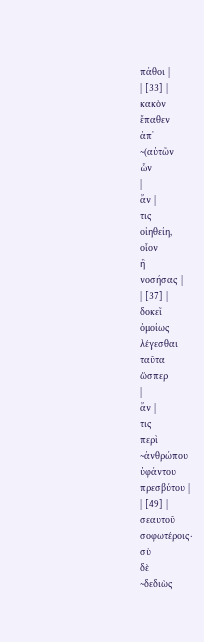πάθοι |
| [33] |
κακὸν
ἔπαθεν
ἀπ᾽
~(αὐτῶν
ὧν
|
ἄν |
τις
οἰηθείη,
οἷον
ἢ
νοσήσας |
| [37] |
δοκεῖ
ὁμοίως
λέγεσθαι
ταῦτα
ὥσπερ
|
ἄν |
τις
περὶ
~ἀνθρώπου
ὑφάντου
πρεσβύτου |
| [49] |
σεαυτοῦ
σοφωτέροις·
σὺ
δὲ
~δεδιὼς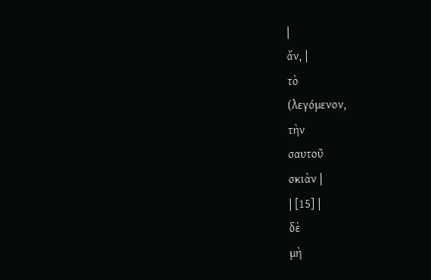|
ἄν, |
τὸ
(λεγόμενον,
τὴν
σαυτοῦ
σκιὰν |
| [15] |
δὲ
μὴ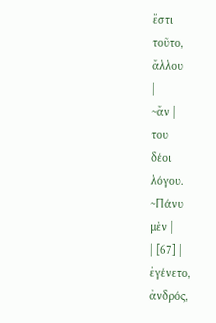ἔστι
τοῦτο,
ἄλλου
|
~ἄν |
του
δέοι
λόγου.
~Πάνυ
μὲν |
| [67] |
ἐγένετο,
ἀνδρός,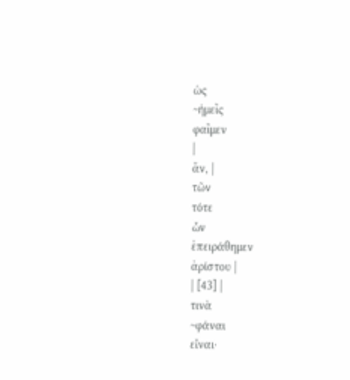ὡς
~ἡμεῖς
φαῖμεν
|
ἄν, |
τῶν
τότε
ὧν
ἐπειράθημεν
ἀρίστου |
| [43] |
τινὰ
~φάναι
εἶναι·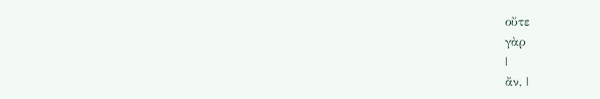οὔτε
γὰρ
|
ἄν, |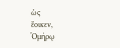ὡς
ἔοικεν,
Ὁμήρῳ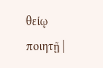θείῳ
ποιητῇ |